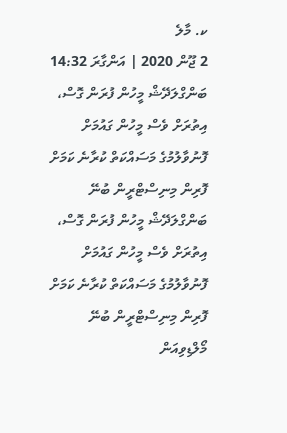ކ. މާލެ
2 ޖޫން 2020 | އަންގާރަ 14:32
ބަންގްލަދޭޝް މީހުން ފުރަން ގޮސް، އިތުރަށް ވެސް މީހުން ގައުމަށް ފޮނުވާލުމުގެ މަސައްކަތް ކުރާނެ ކަމަށް ފޮރިން މިނިސްޓްރީން ބުނޭ
ބަންގްލަދޭޝް މީހުން ފުރަން ގޮސް، އިތުރަށް ވެސް މީހުން ގައުމަށް ފޮނުވާލުމުގެ މަސައްކަތް ކުރާނެ ކަމަށް ފޮރިން މިނިސްޓްރީން ބުނޭ
މޯލްޑިވިއަން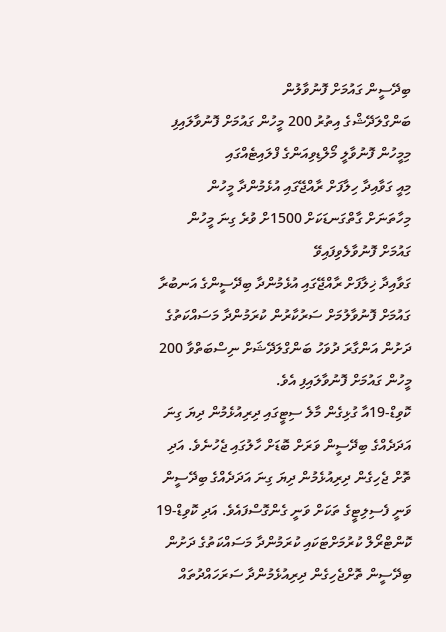ބިދޭސީން ގައުމަށް ފޮނުވާލުން
ބަންގްލަދޭޝްގެ އިތުރު 200 މީހުން ގައުމަށް ފޮނުވާލައިފި
މިމީހުން ފޮނުވާލީ މޯލްޑިވިއަންގެ ފްލައިޓެއްގައި
މިއީ ގަވާއިދާ ހިލާފަށް ރާއްޖޭގައި އުޅެމުންދާ މީހުން
މިހާތަނަށް ގާތްގަނޑަކަށް 1500ށް ވުރެ ގިނަ މީހުން ގައުމަށް ފޮނުވާލެވިފައިވޭ
ގަވާއިދާ ޚިލާފަށް ރާއްޖޭގައި އުޅެމުންދާ ބިދޭސީންގެ އަނބުރާ ގައުމަށް ފޮނުވާލުމަށް ސަރުކާރުން ކުރަމުންދާ މަސައްކަތުގެ ދަށުން އަންގާރަ ދުވަހު ބަންގްލަދޭޝަށް ނިސްބަތްވާ 200 މީހުން ގައުމަށް ފޮނުވާލައިފި އެވެ.
ކޮވިޑް-19އާ ގުޅިގެން މާލެ ސިޓީގައި ދިރިއުޅެމުން ދިޔަ ގިނަ އަދަދެއްގެ ބިދޭސީން ވަރަށް ބޮޑަށް ހާލުގައި ޖެހުނެވެ. އަދި ތޮށް ޖެހިގެން ދިރިއުޅެމުން ދިޔަ ގިނަ އަދަދެއްގެ ބިދޭސީން ވަނީ ފެސިލިޓީގެ ތަކަށް ވަނީ ގެންގޮސްފައެވެ. އަދި ކޮވިޑް-19 ކޮންޓްރޯލް ކުރުމަށްޓަކައި ކުރަމުންދާ މަސައްކަތުގެ ދަށުން ބިދޭސީން ތޮށްޖެހިގެން ދިރިއުޅެމުންދާ ސަރަހައްދުތައް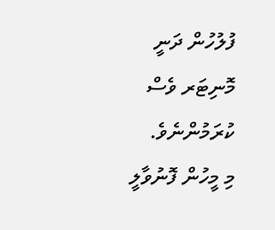ފުލުހުން ދަނީ މޮނިޓަރ ވެސް ކުރަމުންނެވެ.
މި މީހުން ފޮނުވާލީ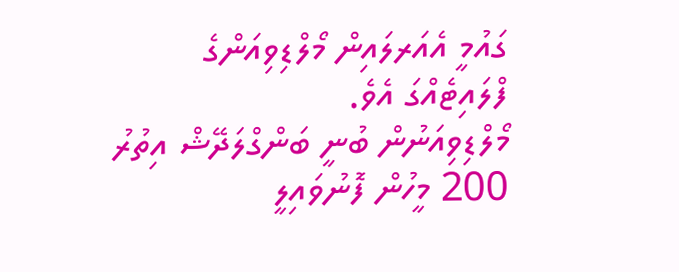ގައުމީ އެއަރލައިން މޯލްޑިވިއަންގެ ފްލައިޓެއްގަ އެވެ.
މޯލްޑިވިއަނުން ބުނީ ބަންގްލަދޭޝް އިތުރު 200 މީހުން ފޮނުވައިލީ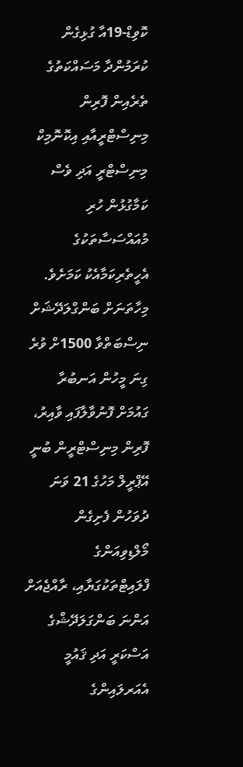ކޮވިޑް-19އާ ގުޅިގެން ކުރަމުންދާ މަސައްކަތުގެ ތެރެއިން ފޮރިން މިނިސްޓްރީއާއި އިކޮނޮމިކް މިނިސްޓްރީ އަދި ވެސް ކަމާގުޅުން ހުރި މުއައްސަސާތަކުގެ އެހީތެރިކަމާއެކު ކަމަށެވެ.
މިހާތަނަށް ބަންގްލަދޭޝަށް ނިސްބަތްވާ 1500ށް ވުރެ ގިނަ މީހުން އަނބުރާ ގައުމަށް ފޮނުވާލާފައި ވާއިރު، ފޮރިން މިނިސްޓްރީން ބުނީ އޭޕްރީލް މަހުގެ 21 ވަނަ ދުވަހުން ފެށިގެން މޯލްޑިވިއަންގެ ފްލައިޓްތަކުގަޔާއި، ރާއްޖެއަށް އަންނަ ބަންގަލަދޭޝްގެ އަސްކަރީ އަދި ޤައުމީ އެއަރލައިންގެ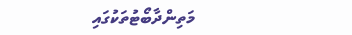މަތިންދާބޯޓުތަކުގައި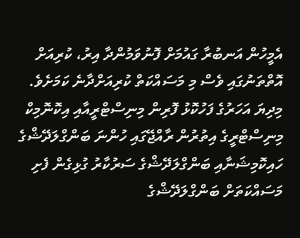އެމީހުން އަނބުރާ ގައުމަށް ފޮނުވަމުންދާ އިރު، ކުރިއަށް އޮތްތަނުގައި ވެސް މި މަސައްކަތް ކުރިއަށްދާނެ ކަމަށެވެ.
މިދިޔަ އަހަރުގެ ފަހުކޮޅު ފޮރިން މިނިސްޓްރީއާއި އިކޮނޮމިކް މިނިސްޓްރީގެ އިތުރުން ރާއްޖޭގައި ހުންނަ ބަންގްލަދޭޝްގެ ހައިކޮމިޝަނާއި ބަންގްލަދޭޝްގެ ސަރުކާރު ގުޅިގެން ފެށި މަސައްކަތަށް ބަންގްލަދޭޝްގެ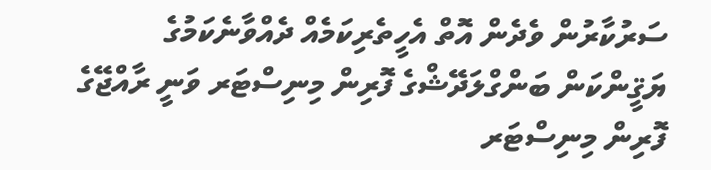ސަރުކާރުން ވެދެން އޮތް އެހީތެރިކަމެއް ދެއްވާނެކަމުގެ ޔަޤީންކަން ބަންގްލަދޭޝްގެ ފޮރިން މިނިސްޓަރ ވަނީ ރާއްޖޭގެ ފޮރިން މިނިސްޓަރ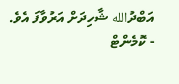އަބްދުالله ޝާހިދަށް އަރުވާފަ އެވެ.
- ކޮމެންޓް